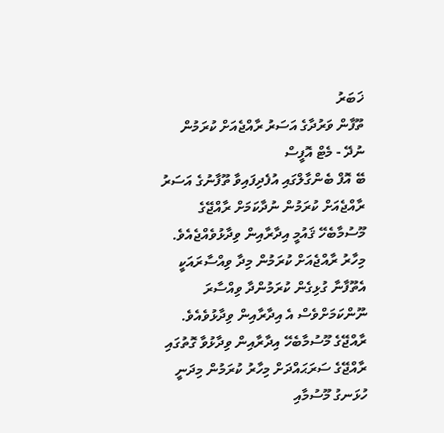ޚަބަރު
ތޫފާން ވަރުދާގެ އަސަރު ރާއްޖެއަށް ކުރަމުން ނުދޭ - މެޓް އޮފީސް
ބޭ އޮފް ބެންގާލްގައި އުފެދިފައިވާ ތޫފާނުގެ އަސަރު ރާއްޖެއަށް ކުރަމުން ނުދާކަމަށް ރާއްޖޭގެ މޫސުމާބެހޭ ޤައުމީ އިދާރާއިން ވިދާޅުވެއްޖެއެވެ. މިހާރު ރާއްޖެއަށް ކުރަމުން މިދާ ވިއްސާރައަކީ އެތޫފާނާ ގުޅިގެން ކުރަމުންދާ ވިއްސާރަ ނޫންކަމަށްވެސް އެ އިދާރާއިން ވިދާޅުވެއެވެ.
ރާއްޖޭގެ މޫސުމާބެހޭ އިދާރާއިން ވިދާޅުވާ ގޮތުގައި ރާއްޖޭގެ ސަރަޙައްދަށް މިހާރު ކުރަމުން މިދަނީ ހުޅަނގު މޫސުމާއި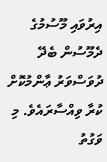އިރުވައި މޫސުމުގެ ދެމޫސުން ބެދޭ ދުވަސްވަރު ޢާންމުކޮށް ކުރާ ވިއްސާރައެވެ. މި ވަގުތު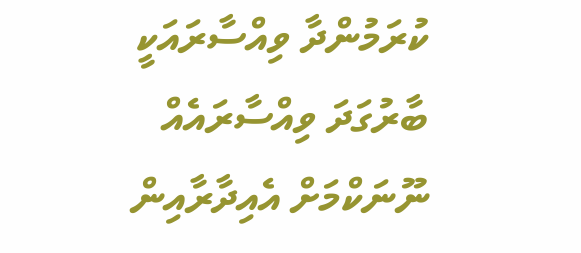ކުރަމުންދާ ވިއްސާރައަކީ ބާރުގަދަ ވިއްސާރައެއް ނޫނަކްމަށް އެއިދާރާއިން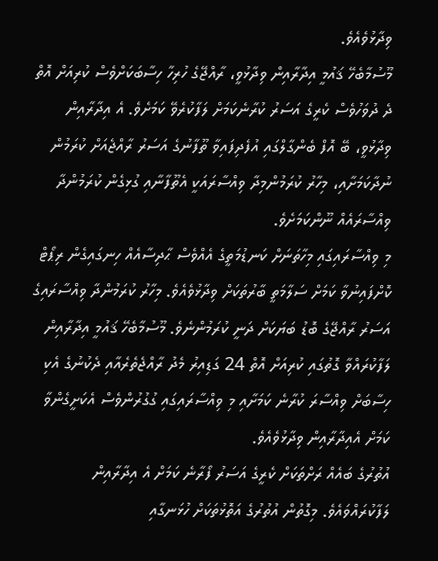ވިދާޅުވެއެވެ.
މޫސުމާބެހޭ ޤައުމީ އިދާރާއިން ވިދާޅުވީ، ރާއްޖޭގެ ހުރިހާ ހިސާބަކަށްވެސް ކުރިއަށް އޮތް ދެ ދުވަހުވެސް ކެރީގެ އަސަރު ކުރާނެކަމަށް ލަފާކުރެވޭ ކަމަށެވެ. އެ އިދާރާއިން ވިދާޅުވީ، ބޭ އޮފް ބެންގާލްގައި އުފެދިފައިވާ ތޫފާނުގެ އަސަރު ރާއްޖެއަށް ކުރަމުން ނުދާކަމަށާއި، މިހާރު ކުރަމުންމިދާ ވިއްސާރައަކީ އެތޫފާނާއި ގުޅިގެން ކުރަމުންދާ ވިއްސާރައެއް ނޫންކަމަށެވެ.
މި ވިއްސާރައިގައި މިހާތަނަށް ކަނޑުމަތީގެ އެއްވެސް ޙާދިސާއެއް ހިނގައިގެން ރިޕޯޓް ކޮށްފައިނުވާ ކަމަށް ސަލާމަތީ ބާރުތަކަށް ވިދާޅުވެއެވެ. މިހާރު ކުރަމުންދާ ވިއްސާރައިގެ އަސަރު ރާއްޖޭގެ ބޮޑު ބަޔަކަށް ދަނީ ކުރަމުންނެވެ. މޫސުމާބެހޭ ޤައުމީ އިދާރާއިން ލަފާކުރައްވާ ގޮތުގައި ކުރިއަށް އޮތް 24 ގަޑިއިރު މެދު ރާއްޖެތެރެއާއި ދެކުނުގެ އެކި ހިސާބަށް ވިއްސާރަ ކުރާނެ ކަމަށާއި މި ވިއްސާރައިގައި ގުގުރުންވެސް އެކަށީގެންވާ ކަމަށް އެއިދާރާއިން ވިދާޅުވެއެވެ.
އުތުރުގެ ބައެއް ރަށްތަކަށް ކެރީގެ އަސަރު ފޯރާނެ ކަމަށް އެ އިދާރާއިން ލަފާކުރައްވައެވެ. މިގޮތުން އުތުރުގެ އަތޮޅުތަކަށް ހުޅަނގާއި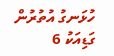ހުޅަނގު އުތުރުން ގަޑިއަކު 6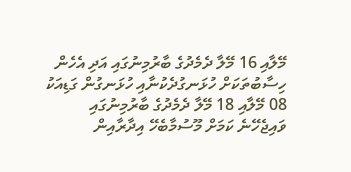މޭލާއި 16 މޭލާ ދެމެދުގެ ބާރުމިނުގައި އަދި އެހެން ހިސާބުތަކަށް ހުޅަނގުދެކުނާއި ހުޅަނގުން ގަޑިއަކު 08 މޭލާއި 18 މޭލާ ދެމެދުގެ ބާރުމިނުގައި ވައިޖެހޭނެ ކަމަށް މޫސުމާބެހޭ އިދާރާއިން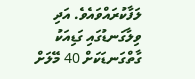ލަފާކުރައްވައެވެ. އަދި ވިލާގަނޑުގައި ގަޑިއަކު ގާތްގަނޑަކަށް 40 މޭލަށް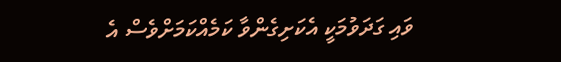ވައި ގަދަވުމަކީ އެކަށިގެންވާ ކަމެއްކަމަށްވެސް އެ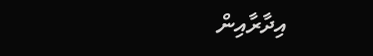އިދާރާއިން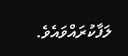ލަފާކުރައްވައެވެ.